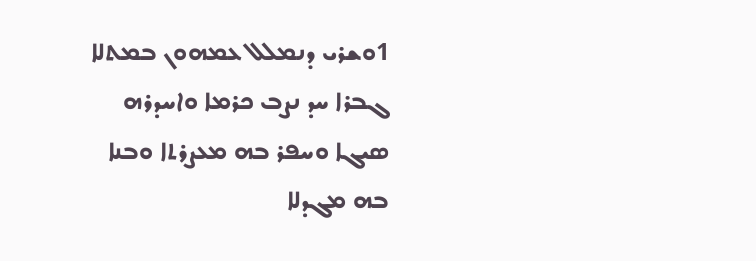1ܘܫܪܝ ܕܢܡܠܠ ܥܡܗܘܢ ܒܡܬܠܐ ܓܒܪܐ ܚܕ ܢܨܒ ܟܪܡܐ ܘܐܚܕܪܗ ܤܝܓܐ ܘܚܦܪ ܒܗ ܡܥܨܪܬܐ ܘܒܢܐ ܒܗ ܡܓܕܠܐ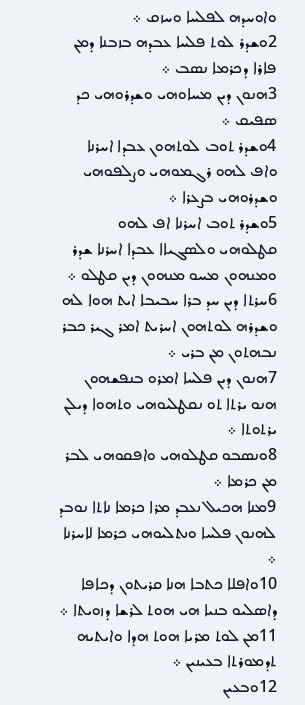ܘܐܘܚܕܗ ܠܦܠܚܐ ܘܚܙܩ ܀
2ܘܫܕܪ ܠܘܬ ܦܠܚܐ ܥܒܕܗ ܒܙܒܢܐ ܕܡܢ ܦܐܪܐ ܕܟܪܡܐ ܢܤܒ ܀
3ܗܢܘܢ ܕܝܢ ܡܚܐܘܗܝ ܘܫܕܪܘܗܝ ܟܕ ܤܦܝܩ ܀
4ܘܫܕܪ ܬܘܒ ܠܘܬܗܘܢ ܥܒܕܐ ܐܚܪܢܐ ܘܐܦ ܠܗܘ ܪܓܡܘܗܝ ܘܨܠܦܘܗܝ ܘܫܕܪܘܗܝ ܒܨܥܪܐ ܀
5ܘܫܕܪ ܬܘܒ ܐܚܪܢܐ ܐܦ ܠܗܘ ܩܛܠܘܗܝ ܘܠܤܓܝܐܐ ܥܒܕܐ ܐܚܪܢܐ ܫܕܪ ܘܡܢܗܘܢ ܡܚܘ ܡܢܗܘܢ ܕܝܢ ܩܛܠܘ ܀
6ܚܪܬܐ ܕܝܢ ܚܕ ܒܪܐ ܚܒܝܒܐ ܐܝܬ ܗܘܐ ܠܗ ܘܫܕܪܗ ܠܘܬܗܘܢ ܐܚܪܝܬ ܐܡܪ ܓܝܪ ܟܒܪ ܢܒܗܬܘܢ ܡܢ ܒܪܝ ܀
7ܗܢܘܢ ܕܝܢ ܦܠܚܐ ܐܡܪܘ ܒܢܦܫܗܘܢ ܗܢܘ ܝܪܬܐ ܬܘ ܢܩܛܠܝܘܗܝ ܘܬܗܘܐ ܕܝܠܢ ܝܪܬܘܬܐ ܀
8ܘܢܤܒܘ ܩܛܠܘܗܝ ܘܐܦܩܘܗܝ ܠܒܪ ܡܢ ܟܪܡܐ ܀
9ܡܢܐ ܗܟܝܠ ܢܥܒܕ ܡܪܐ ܟܪܡܐ ܢܐܬܐ ܢܘܒܕ ܠܗܢܘܢ ܦܠܚܐ ܘܢܬܠܝܘܗܝ ܟܪܡܐ ܠܐܚܪܢܐ ܀
10ܘܐܦܠܐ ܟܬܒܐ ܗܢܐ ܩܪܝܬܘܢ ܕܟܐܦܐ ܕܐܤܠܝܘ ܒܢܝܐ ܗܝ ܗܘܬ ܠܪܫܐ ܕܙܘܝܬܐ ܀
11ܡܢ ܠܘܬ ܡܪܝܐ ܗܘܬ ܗܕܐ ܘܐܝܬܝܗ ܬܕܡܘܪܬܐ ܒܥܝܢܝܢ ܀
12ܘܒܥܝܢ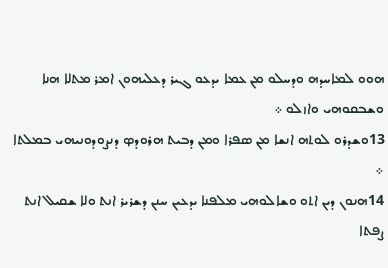ܗܘܘ ܠܡܐܚܕܗ ܘܕܚܠܘ ܡܢ ܥܡܐ ܝܕܥܘ ܓܝܪ ܕܥܠܝܗܘܢ ܐܡܪ ܡܬܠܐ ܗܢܐ ܘܫܒܩܘܗܝ ܘܐܙܠܘ ܀
13ܘܫܕܪܘ ܠܘܬܗ ܐܢܫܐ ܡܢ ܤܦܪܐ ܘܡܢ ܕܒܝܬ ܗܪܘܕܤ ܕܢܨܘܕܘܢܝܗܝ ܒܡܠܬܐ ܀
14ܗܢܘܢ ܕܝܢ ܐܬܘ ܘܫܐܠܘܗܝ ܡܠܦܢܐ ܝܕܥܝܢ ܚܢܢ ܕܫܪܝܪ ܐܢܬ ܘܠܐ ܫܩܝܠ ܐܢܬ ܨܦܬܐ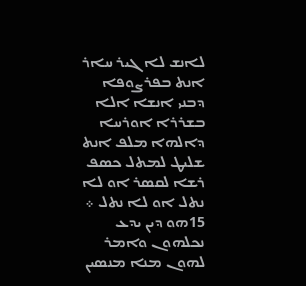ܠܐܢܫ ܠܐ ܓܝܪ ܚܐܪ ܐܢܬ ܒܦܪܨܘܦܐ ܕܒܢܝ ܐܢܫܐ ܐܠܐ ܒܫܪܪܐ ܐܘܪܚܐ ܕܐܠܗܐ ܡܠܦ ܐܢܬ ܫܠܝܛ ܠܡܬܠ ܟܤܦ ܪܫܐ ܠܩܤܪ ܐܘ ܠܐ ܢܬܠ ܐܘ ܠܐ ܢܬܠ ܀
15ܗܘ ܕܝܢ ܝܕܥ ܢܟܠܗܘܢ ܘܐܡܪ ܠܗܘܢ ܡܢܐ ܡܢܤܝܢ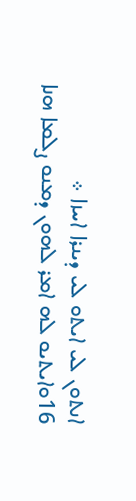ܐܢܬܘܢ ܠܝ ܐܝܬܘ ܠܝ ܕܝܢܪܐ ܐܚܙܐ ܀
16ܘܐܝܬܝܘ ܠܗ ܐܡܪ ܠܗܘܢ ܕܡܢܘ ܨܠܡܐ ܗܢܐ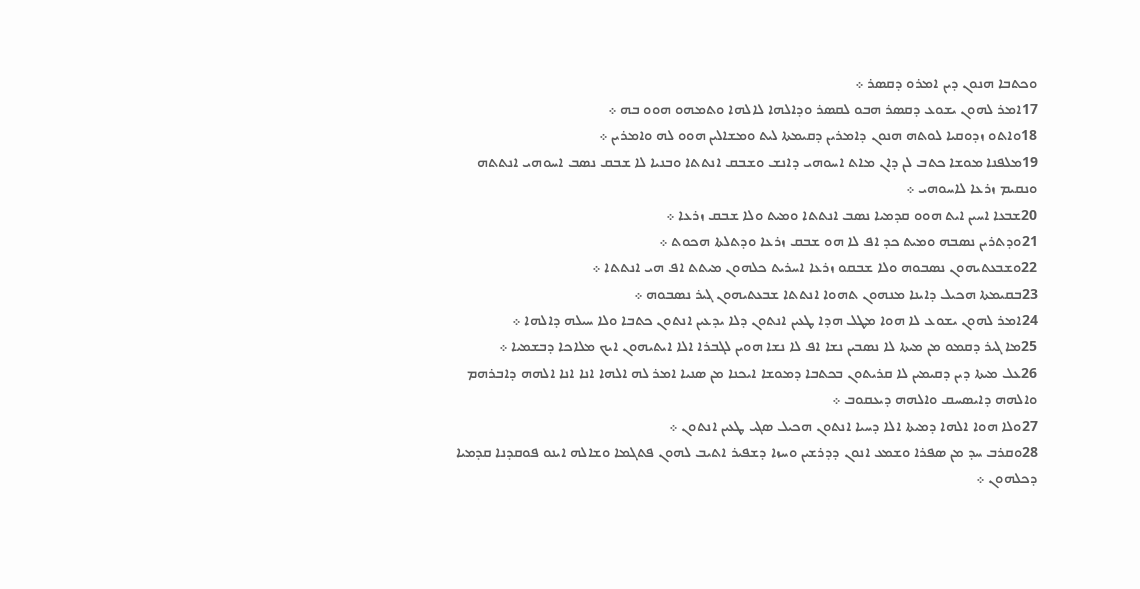ܘܟܬܒܐ ܗܢܘܢ ܕܝܢ ܐܡܪܘ ܕܩܤܪ ܀
17ܐܡܪ ܠܗܘܢ ܝܫܘܥ ܕܩܤܪ ܗܒܘ ܠܩܤܪ ܘܕܐܠܗܐ ܠܐܠܗܐ ܘܬܡܗܘ ܗܘܘ ܒܗ ܀
18ܘܐܬܘ ܙܕܘܩܝܐ ܠܘܬܗ ܗܢܘܢ ܕܐܡܪܝܢ ܕܩܝܡܬܐ ܠܝܬ ܘܡܫܐܠܝܢ ܗܘܘ ܠܗ ܘܐܡܪܝܢ ܀
19ܡܠܦܢܐ ܡܘܫܐ ܟܬܒ ܠܢ ܕܐܢ ܡܐܬ ܐܚܘܗܝ ܕܐܢܫ ܘܫܒܩ ܐܢܬܬܐ ܘܒܢܝܐ ܠܐ ܫܒܩ ܢܤܒ ܐܚܘܗܝ ܐܢܬܬܗ ܘܢܩܝܡ ܙܪܥܐ ܠܐܚܘܗܝ ܀
20ܫܒܥܐ ܐܚܝܢ ܐܝܬ ܗܘܘ ܩܕܡܝܐ ܢܤܒ ܐܢܬܬܐ ܘܡܝܬ ܘܠܐ ܫܒܩ ܙܪܥܐ ܀
21ܘܕܬܪܝܢ ܢܤܒܗ ܘܡܝܬ ܟܕ ܐܦ ܠܐ ܗܘ ܫܒܩ ܙܪܥܐ ܘܕܬܠܬܐ ܗܟܘܬ ܀
22ܘܫܒܥܬܝܗܘܢ ܢܤܒܘܗ ܘܠܐ ܫܒܩܘ ܙܪܥܐ ܐܚܪܝܬ ܟܠܗܘܢ ܡܝܬܬ ܐܦ ܗܝ ܐܢܬܬܐ ܀
23ܒܩܝܡܬܐ ܗܟܝܠ ܕܐܝܢܐ ܡܢܗܘܢ ܬܗܘܐ ܐܢܬܬܐ ܫܒܥܬܝܗܘܢ ܓܝܪ ܢܤܒܘܗ ܀
24ܐܡܪ ܠܗܘܢ ܝܫܘܥ ܠܐ ܗܘܐ ܡܛܠ ܗܕܐ ܛܥܝܢ ܐܢܬܘܢ ܕܠܐ ܝܕܥܝܢ ܐܢܬܘܢ ܟܬܒܐ ܘܠܐ ܚܝܠܗ ܕܐܠܗܐ ܀
25ܡܐ ܓܝܪ ܕܩܡܘ ܡܢ ܡܝܬܐ ܠܐ ܢܤܒܝܢ ܢܫܐ ܐܦ ܠܐ ܢܫܐ ܗܘܝܢ ܠܓܒܪܐ ܐܠܐ ܐܝܬܝܗܘܢ ܐܝܟ ܡܠܐܟܐ ܕܒܫܡܝܐ ܀
26ܥܠ ܡܝܬܐ ܕܝܢ ܕܩܝܡܝܢ ܠܐ ܩܪܝܬܘܢ ܒܟܬܒܐ ܕܡܘܫܐ ܐܝܟܢܐ ܡܢ ܤܢܝܐ ܐܡܪ ܠܗ ܐܠܗܐ ܐܢܐ ܐܢܐ ܐܠܗܗ ܕܐܒܪܗܡ ܘܐܠܗܗ ܕܐܝܤܚܩ ܘܐܠܗܗ ܕܝܥܩܘܒ ܀
27ܘܠܐ ܗܘܐ ܐܠܗܐ ܕܡܝܬܐ ܐܠܐ ܕܚܝܐ ܐܢܬܘܢ ܗܟܝܠ ܤܓܝ ܛܥܝܢ ܐܢܬܘܢ ܀
28ܘܩܪܒ ܚܕ ܡܢ ܤܦܪܐ ܘܫܡܥ ܐܢܘܢ ܕܕܪܫܝܢ ܘܚܙܐ ܕܫܦܝܪ ܐܬܝܒ ܠܗܘܢ ܦܬܓܡܐ ܘܫܐܠܗ ܐܝܢܘ ܦܘܩܕܢܐ ܩܕܡܝܐ ܕܟܠܗܘܢ ܀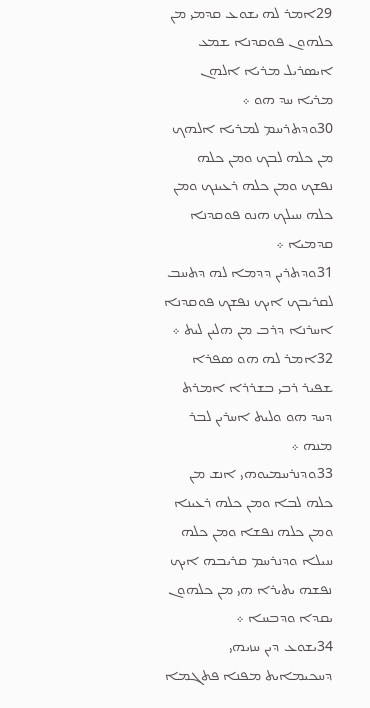29ܐܡܪ ܠܗ ܝܫܘܥ ܩܕܡܝ ܡܢ ܟܠܗܘܢ ܦܘܩܕܢܐ ܫܡܥ ܐܝܤܪܝܠ ܡܪܝܐ ܐܠܗܢ ܡܪܝܐ ܚܕ ܗܘ ܀
30ܘܕܬܪܚܡ ܠܡܪܝܐ ܐܠܗܟ ܡܢ ܟܠܗ ܠܒܟ ܘܡܢ ܟܠܗ ܢܦܫܟ ܘܡܢ ܟܠܗ ܪܥܝܢܟ ܘܡܢ ܟܠܗ ܚܝܠܟ ܗܢܘ ܦܘܩܕܢܐ ܩܕܡܝܐ ܀
31ܘܕܬܪܝܢ ܕܕܡܐ ܠܗ ܕܬܚܒ ܠܩܪܝܒܟ ܐܝܟ ܢܦܫܟ ܦܘܩܕܢܐ ܐܚܪܢܐ ܕܪܒ ܡܢ ܗܠܝܢ ܠܝܬ ܀
32ܐܡܪ ܠܗ ܗܘ ܤܦܪܐ ܫܦܝܪ ܪܒܝ ܒܫܪܪܐ ܐܡܪܬ ܕܚܕ ܗܘ ܘܠܝܬ ܐܚܪܝܢ ܠܒܪ ܡܢܗ ܀
33ܘܕܢܪܚܡܝܘܗܝ ܐܢܫ ܡܢ ܟܠܗ ܠܒܐ ܘܡܢ ܟܠܗ ܪܥܝܢܐ ܘܡܢ ܟܠܗ ܢܦܫܐ ܘܡܢ ܟܠܗ ܚܝܠܐ ܘܕܢܪܚܡ ܩܪܝܒܗ ܐܝܟ ܢܦܫܗ ܝܬܝܪܐ ܗܝ ܡܢ ܟܠܗܘܢ ܝܩܕܐ ܘܕܒܚܐ ܀
34ܝܫܘܥ ܕܝܢ ܚܙܝܗܝ ܕܚܟܝܡܐܝܬ ܡܦܢܐ ܦܬܓܡܐ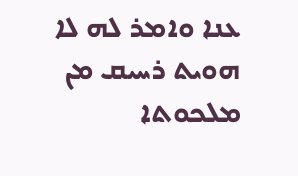ܥܢܐ ܘܐܡܪ ܠܗ ܠܐ ܗܘܝܬ ܪܚܝܩ ܡܢ ܡܠܟܘܬܐ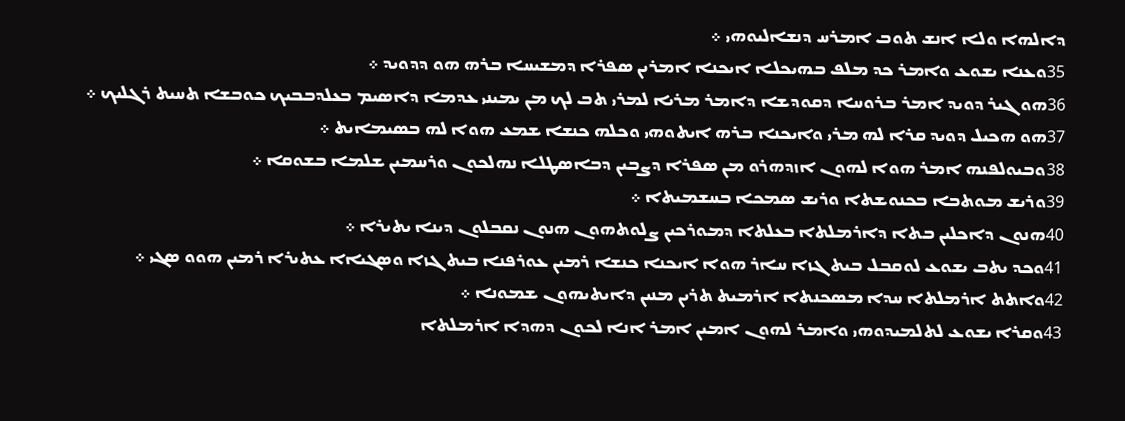ܕܐܠܗܐ ܘܠܐ ܐܢܫ ܬܘܒ ܐܡܪܚ ܕܢܫܐܠܝܘܗܝ ܀
35ܘܥܢܐ ܝܫܘܥ ܘܐܡܪ ܟܕ ܡܠܦ ܒܗܝܟܠܐ ܐܝܟܢܐ ܐܡܪܝܢ ܤܦܪܐ ܕܡܫܝܚܐ ܒܪܗ ܗܘ ܕܕܘܝܕ ܀
36ܗܘ ܓܝܪ ܕܘܝܕ ܐܡܪ ܒܪܘܚܐ ܕܩܘܕܫܐ ܕܐܡܪ ܡܪܝܐ ܠܡܪܝ ܬܒ ܠܟ ܡܢ ܝܡܝܢܝ ܥܕܡܐ ܕܐܤܝܡ ܒܥܠܕܒܒܝܟ ܟܘܒܫܐ ܬܚܝܬ ܪܓܠܝܟ ܀
37ܗܘ ܗܟܝܠ ܕܘܝܕ ܩܪܐ ܠܗ ܡܪܝ ܘܐܝܟܢܐ ܒܪܗ ܐܝܬܘܗܝ ܘܟܠܗ ܟܢܫܐ ܫܡܥ ܗܘܐ ܠܗ ܒܤܝܡܐܝܬ ܀
38ܘܒܝܘܠܦܢܗ ܐܡܪ ܗܘܐ ܠܗܘܢ ܐܙܕܗܪܘ ܡܢ ܤܦܪܐ ܕܨܒܝܢ ܕܒܐܤܛܠܐ ܢܗܠܟܘܢ ܘܪܚܡܝܢ ܫܠܡܐ ܒܫܘܩܐ ܀
39ܘܪܝܫ ܡܘܬܒܐ ܒܟܢܘܫܬܐ ܘܪܝܫ ܤܡܟܐ ܒܚܫܡܝܬܐ ܀
40ܗܢܘܢ ܕܐܟܠܝܢ ܒܬܐ ܕܐܪܡܠܬܐ ܒܥܠܬܐ ܕܡܘܪܟܝܢ ܨܠܘܬܗܘܢ ܗܢܘܢ ܢܩܒܠܘܢ ܕܝܢܐ ܝܬܝܪܐ ܀
41ܘܟܕ ܝܬܒ ܝܫܘܥ ܠܘܩܒܠ ܒܝܬ ܓܙܐ ܚܐܪ ܗܘܐ ܐܝܟܢܐ ܟܢܫܐ ܪܡܝܢ ܥܘܪܦܢܐ ܒܝܬ ܓܙܐ ܘܤܓܝܐܐ ܥܬܝܪܐ ܪܡܝܢ ܗܘܘ ܤܓܝ ܀
42ܘܐܬܬ ܐܪܡܠܬܐ ܚܕܐ ܡܤܟܢܬܐ ܐܪܡܝܬ ܬܪܝܢ ܡܢܝܢ ܕܐܝܬܝܗܘܢ ܫܡܘܢܐ ܀
43ܘܩܪܐ ܝܫܘܥ ܠܬܠܡܝܕܘܗܝ ܘܐܡܪ ܠܗܘܢ ܐܡܝܢ ܐܡܪ ܐܢܐ ܠܟܘܢ ܕܗܕܐ ܐܪܡܠܬܐ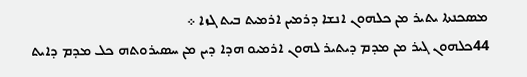ܡܤܟܢܬܐ ܝܬܝܪ ܡܢ ܟܠܗܘܢ ܐܢܫܐ ܕܪܡܝܢ ܐܪܡܝܬ ܒܝܬ ܓܙܐ ܀
44ܟܠܗܘܢ ܓܝܪ ܡܢ ܡܕܡ ܕܝܬܝܪ ܠܗܘܢ ܐܪܡܝܘ ܗܕܐ ܕܝܢ ܡܢ ܚܤܝܪܘܬܗ ܟܠ ܡܕܡ ܕܐܝܬ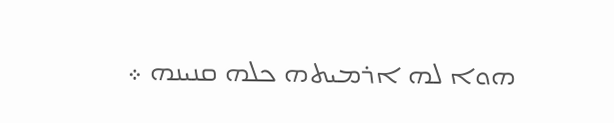ܗܘܐ ܠܗ ܐܪܡܝܬܗ ܟܠܗ ܩܢܝܢܗ ܀